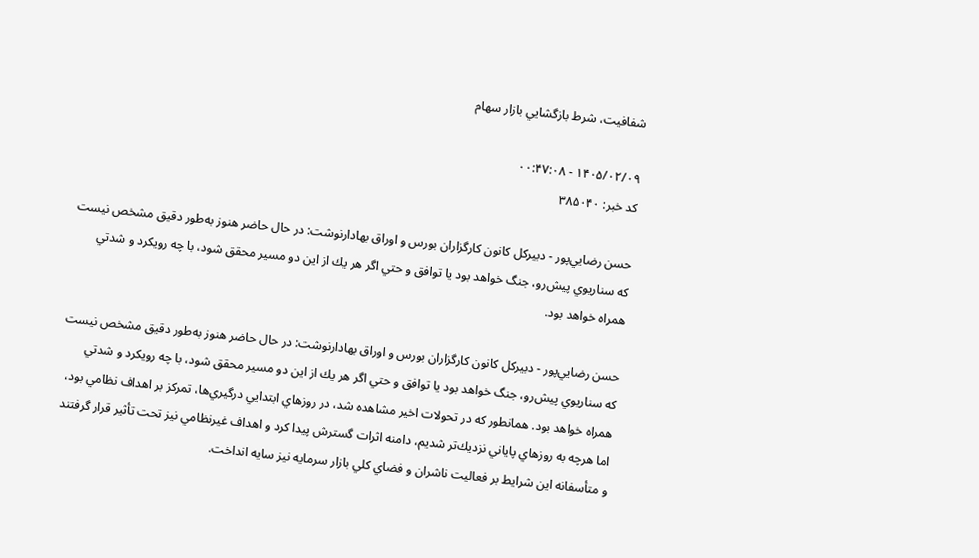شفافيت، شرط بازگشايي بازار سهام

۱۴۰۵/۰۲/۰۹ - ۰۰:۴۷:۰۸
کد خبر: ۳۸۵۰۴۰

حسن رضايي‌پور - دبيركل كانون كارگزاران بورس و اوراق بهادارنوشت: در حال حاضر هنوز به‌طور دقيق مشخص نيست كه سناريوي پيش‌رو، جنگ خواهد بود يا توافق و حتي اگر هر يك از اين دو مسير محقق شود، با چه رويكرد و شدتي همراه خواهد بود.

حسن رضايي‌پور - دبيركل كانون كارگزاران بورس و اوراق بهادارنوشت: در حال حاضر هنوز به‌طور دقيق مشخص نيست كه سناريوي پيش‌رو، جنگ خواهد بود يا توافق و حتي اگر هر يك از اين دو مسير محقق شود، با چه رويكرد و شدتي همراه خواهد بود. همانطور كه در تحولات اخير مشاهده شد، در روزهاي ابتدايي درگيري‌ها، تمركز بر اهداف نظامي بود، اما هرچه به روزهاي پاياني نزديك‌تر شديم، دامنه اثرات گسترش پيدا كرد و اهداف غيرنظامي نيز تحت تأثير قرار گرفتند و متأسفانه اين شرايط بر فعاليت ناشران و فضاي كلي بازار سرمايه نيز سايه انداخت.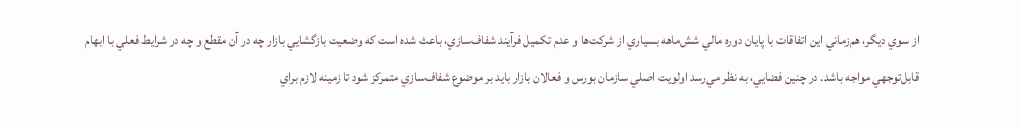از سوي ديگر، هم‌زماني اين اتفاقات با پايان دوره مالي شش‌ماهه بسياري از شركت‌ها و عدم تكميل فرآيند شفاف‌سازي، باعث شده است كه وضعيت بازگشايي بازار چه در آن مقطع و چه در شرايط فعلي با ابهام قابل‌توجهي مواجه باشد. در چنين فضايي، به نظر مي‌رسد اولويت اصلي سازمان بورس و فعالان بازار بايد بر موضوع شفاف‌سازي متمركز شود تا زمينه لازم براي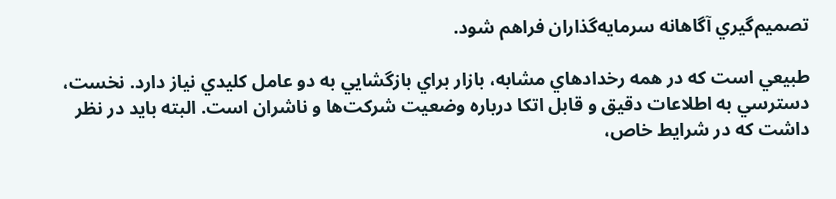تصميم‌گيري آگاهانه سرمايه‌گذاران فراهم شود.

طبيعي است كه در همه رخدادهاي مشابه، بازار براي بازگشايي به دو عامل كليدي نياز دارد. نخست، دسترسي به اطلاعات دقيق و قابل اتكا درباره وضعيت شركت‌ها و ناشران است. البته بايد در نظر داشت كه در شرايط خاص،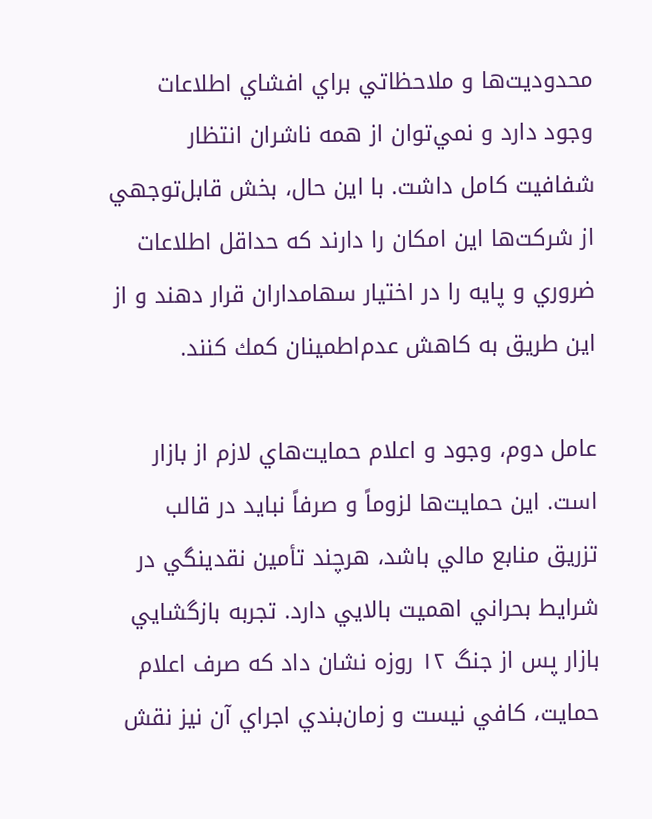محدوديت‌ها و ملاحظاتي براي افشاي اطلاعات وجود دارد و نمي‌توان از همه ناشران انتظار شفافيت كامل داشت. با اين حال، بخش قابل‌توجهي از شركت‌ها اين امكان را دارند كه حداقل اطلاعات ضروري و پايه را در اختيار سهامداران قرار دهند و از اين طريق به كاهش عدم‌اطمينان كمك كنند.

عامل دوم، وجود و اعلام حمايت‌هاي لازم از بازار است. اين حمايت‌ها لزوماً و صرفاً نبايد در قالب تزريق منابع مالي باشد، هرچند تأمين نقدينگي در شرايط بحراني اهميت بالايي دارد. تجربه بازگشايي بازار پس از جنگ ۱۲ روزه نشان داد كه صرف اعلام حمايت، كافي نيست و زمان‌بندي اجراي آن نيز نقش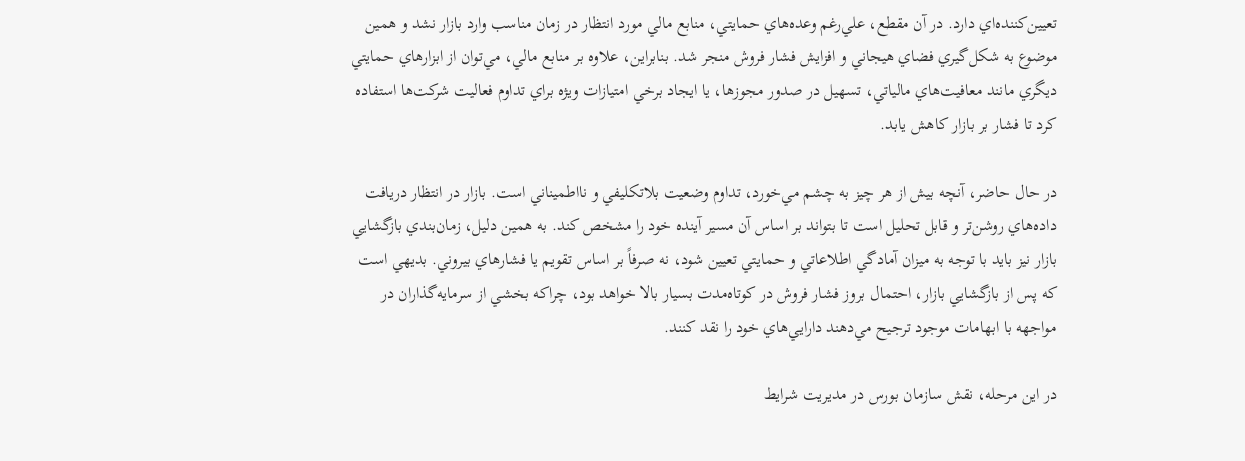تعيين‌كننده‌اي دارد. در آن مقطع، علي‌رغم وعده‌هاي حمايتي، منابع مالي مورد انتظار در زمان مناسب وارد بازار نشد و همين موضوع به شكل‌گيري فضاي هيجاني و افزايش فشار فروش منجر شد. بنابراين، علاوه بر منابع مالي، مي‌توان از ابزارهاي حمايتي ديگري مانند معافيت‌هاي مالياتي، تسهيل در صدور مجوزها، يا ايجاد برخي امتيازات ويژه براي تداوم فعاليت شركت‌ها استفاده كرد تا فشار بر بازار كاهش يابد.

در حال حاضر، آنچه بيش از هر چيز به چشم مي‌خورد، تداوم وضعيت بلاتكليفي و نااطميناني است. بازار در انتظار دريافت داده‌هاي روشن‌تر و قابل تحليل است تا بتواند بر اساس آن مسير آينده خود را مشخص كند. به همين دليل، زمان‌بندي بازگشايي بازار نيز بايد با توجه به ميزان آمادگي اطلاعاتي و حمايتي تعيين شود، نه صرفاً بر اساس تقويم يا فشارهاي بيروني. بديهي است كه پس از بازگشايي بازار، احتمال بروز فشار فروش در كوتاه‌مدت بسيار بالا خواهد بود، چراكه بخشي از سرمايه‌گذاران در مواجهه با ابهامات موجود ترجيح مي‌دهند دارايي‌هاي خود را نقد كنند.

در اين مرحله، نقش سازمان بورس در مديريت شرايط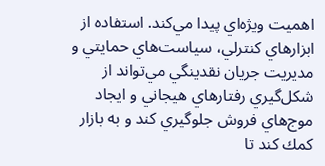اهميت ويژه‌اي پيدا مي‌كند. استفاده از ابزارهاي كنترلي، سياست‌هاي حمايتي و مديريت جريان نقدينگي مي‌تواند از شكل‌گيري رفتارهاي هيجاني و ايجاد موج‌هاي فروش جلوگيري كند و به بازار كمك كند تا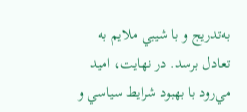به‌تدريج و با شيبي ملايم به تعادل برسد. در نهايت، اميد مي‌رود با بهبود شرايط سياسي و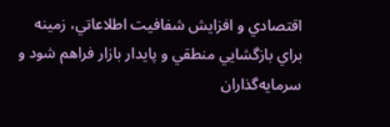اقتصادي و افزايش شفافيت اطلاعاتي، زمينه براي بازگشايي منطقي و پايدار بازار فراهم شود و سرمايه‌گذاران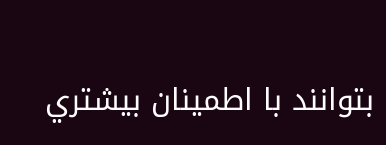بتوانند با اطمينان بيشتري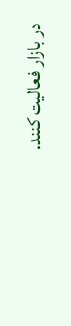در بازار فعاليت كنند.